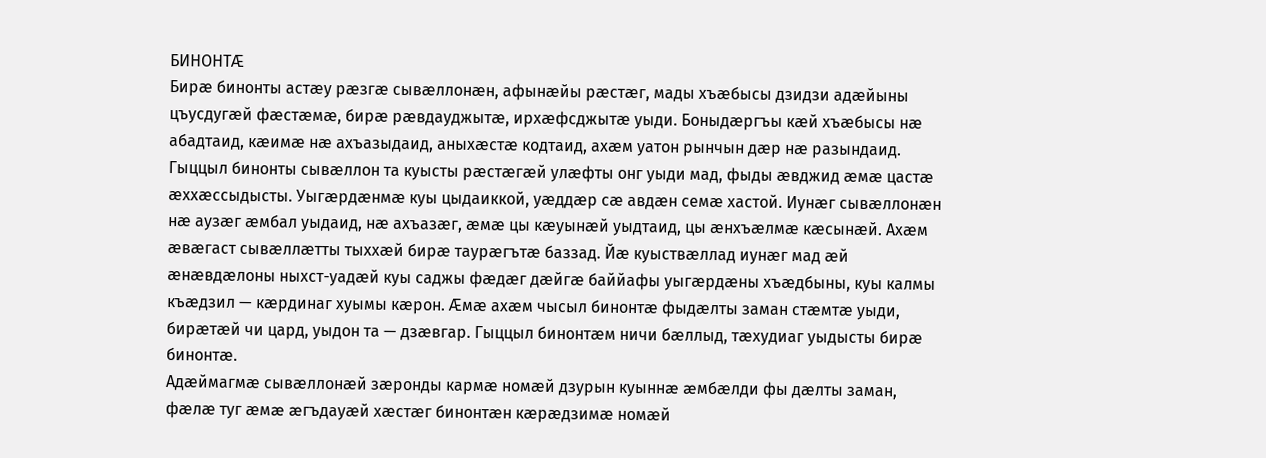БИНОНТÆ
Бирæ бинонты астæу рæзгæ сывæллонæн, афынæйы рæстæг, мады хъæбысы дзидзи адæйыны цъусдугæй фæстæмæ, бирæ рæвдауджытæ, ирхæфсджытæ уыди. Боныдæргъы кæй хъæбысы нæ абадтаид, кæимæ нæ ахъазыдаид, аныхæстæ кодтаид, ахæм уатон рынчын дæр нæ разындаид.
Гыццыл бинонты сывæллон та куысты рæстæгæй улæфты онг уыди мад, фыды æвджид æмæ цастæ æххæссыдысты. Уыгæрдæнмæ куы цыдаиккой, уæддæр сæ авдæн семæ хастой. Иунæг сывæллонæн нæ аузæг æмбал уыдаид, нæ ахъазæг, æмæ цы кæуынæй уыдтаид, цы æнхъæлмæ кæсынæй. Ахæм æвæгаст сывæллæтты тыххæй бирæ таурæгътæ баззад. Йæ куыствæллад иунæг мад æй æнæвдæлоны ныхст-уадæй куы саджы фæдæг дæйгæ баййафы уыгæрдæны хъæдбыны, куы калмы къæдзил — кæрдинаг хуымы кæрон. Æмæ ахæм чысыл бинонтæ фыдæлты заман стæмтæ уыди, бирæтæй чи цард, уыдон та — дзæвгар. Гыццыл бинонтæм ничи бæллыд, тæхудиаг уыдысты бирæ бинонтæ.
Адæймагмæ сывæллонæй зæронды кармæ номæй дзурын куыннæ æмбæлди фы дæлты заман, фæлæ туг æмæ æгъдауæй хæстæг бинонтæн кæрæдзимæ номæй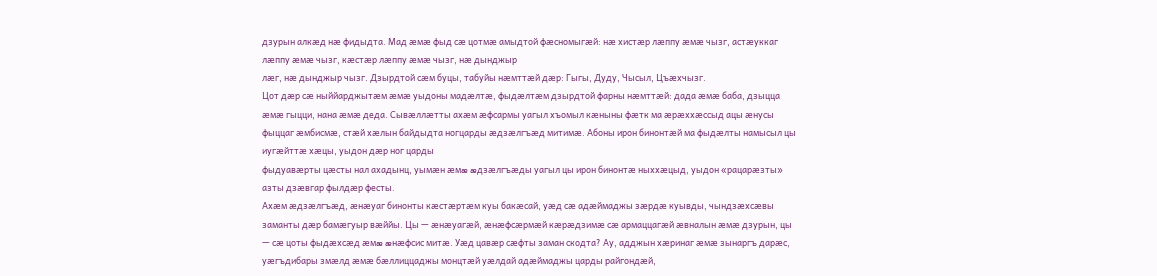дзурын алкæд нæ фидыдта. Мад æмæ фыд сæ цотмæ амыдтой фæсномыгæй: нæ хистæр лæппу æмæ чызг, астæуккаг лæппу æмæ чызг, кæстæр лæппу æмæ чызг, нæ дынджыр
лæг, нæ дынджыр чызг. Дзырдтой сæм буцы, табуйы нæмттæй дæр: Гыгы, Дуду, Чысыл, Цъæхчызг.
Цот дæр сæ ныййарджытæм æмæ уыдоны мадæлтæ, фыдæлтæм дзырдтой фарны нæмттæй: дада æмæ баба, дзыцца æмæ гыцци, нана æмæ деда. Сывæллæтты ахæм æфсармы уагыл хъомыл кæныны фæтк ма æрæххæссыд ацы æнусы фыццаг æмбисмæ, стæй хæлын байдыдта ногцарды æдзæлгъæд митимæ. Абоны ирон бинонтæй ма фыдæлты намысыл цы иугæйттæ хæцы, уыдон дæр ног царды
фыдуавæрты цæсты нал ахадынц, уымæн æмæ æдзæлгъæды уагыл цы ирон бинонтæ ныххæцыд, уыдон «рацарæзты» азты дзæвгар фылдæр фесты.
Ахæм æдзæлгъæд, æнæуаг бинонты кæстæртæм куы бакæсай, уæд сæ адæймаджы зæрдæ куывды, чындзæхсæвы заманты дæр бамæгуыр вæййы. Цы — æнæуагæй, æнæфсæрмæй кæрæдзимæ сæ армаццагæй æвналын æмæ дзурын, цы — сæ цоты фыдæхсæд æмæ æнæфсис митæ. Уæд цавæр сæфты заман скодта? Ау, адджын хæринаг æмæ зынаргъ дарæс, уæгъдибары змæлд æмæ бæллиццаджы монцтæй уæлдай адæймаджы царды райгондæй,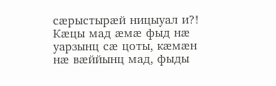сæрыстырæй ницыуал и?! Кæцы мад æмæ фыд нæ уарзынц сæ цоты, кæмæн нæ вæййынц мад, фыды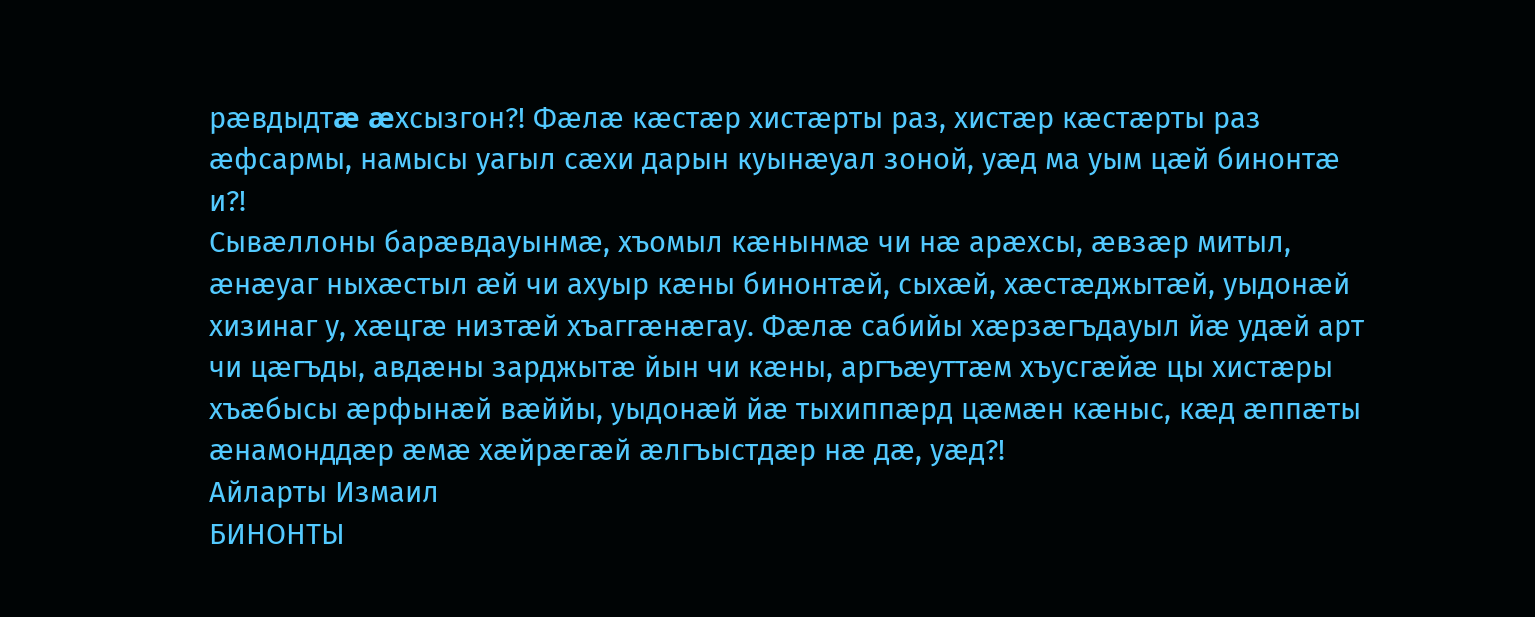рæвдыдтæ æхсызгон?! Фæлæ кæстæр хистæрты раз, хистæр кæстæрты раз æфсармы, намысы уагыл сæхи дарын куынæуал зоной, уæд ма уым цæй бинонтæ и?!
Сывæллоны барæвдауынмæ, хъомыл кæнынмæ чи нæ арæхсы, æвзæр митыл, æнæуаг ныхæстыл æй чи ахуыр кæны бинонтæй, сыхæй, хæстæджытæй, уыдонæй хизинаг у, хæцгæ низтæй хъаггæнæгау. Фæлæ сабийы хæрзæгъдауыл йæ удæй арт чи цæгъды, авдæны зарджытæ йын чи кæны, аргъæуттæм хъусгæйæ цы хистæры хъæбысы æрфынæй вæййы, уыдонæй йæ тыхиппæрд цæмæн кæныс, кæд æппæты æнамонддæр æмæ хæйрæгæй æлгъыстдæр нæ дæ, уæд?!
Айларты Измаил
БИНОНТЫ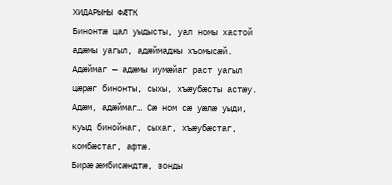ХИДАРЫНЫ ФÆТК
Бинонтæ цал уыдысты, уал номы хастой адæмы уагыл, адæймаджы хъомысæй. Адæймаг — адæмы иумæйаг раст уагыл цæрæг бинонты, сыхы, хъæубæсты астæу. Адæм, адæймаг… Сæ ном сæ уæлæ уыди, куыд бинойнаг, сыхаг, хъæубæстаг, комбæстаг, афтæ.
Бирæ æмбисæндтæ, зонды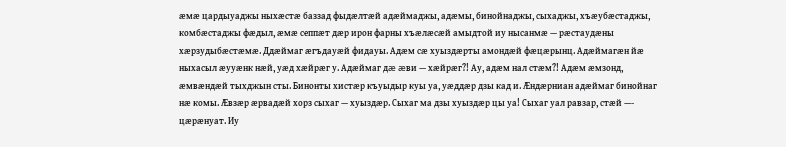æмæ цардыуаджы ныхæстæ баззад фыдæлтæй адæймаджы, адæмы, бинойнаджы, сыхаджы, хъæубæстаджы, комбæстаджы фæдыл, æмæ сеппæт дæр ирон фарны хъæлæсæй амыдтой иу нысанмæ — рæстаудæны хæрзудыбæстæмæ. Ддæймаг æгъдауæй фидауы. Адæм сæ хуыздæрты амондæй фæцæрынц. Адæймагæн йæ ныхасыл æууæнк нæй, уæд хæйрæг у. Адæймаг дæ æви — хæйрæг?! Ау, адæм нал стæм?! Адæм æмзонд, æмвæндæй тыхджын сты. Бинонты хистæр къуыдыр куы уа, уæддæр дзы кад и. Æндæрниан адæймаг бинойнаг нæ комы. Æвзæр æрвадæй хорз сыхаг — хуыздæр. Сыхаг ма дзы хуыздæр цы уа! Сыхаг уал равзар, стæй —- цæрæнуат. Иу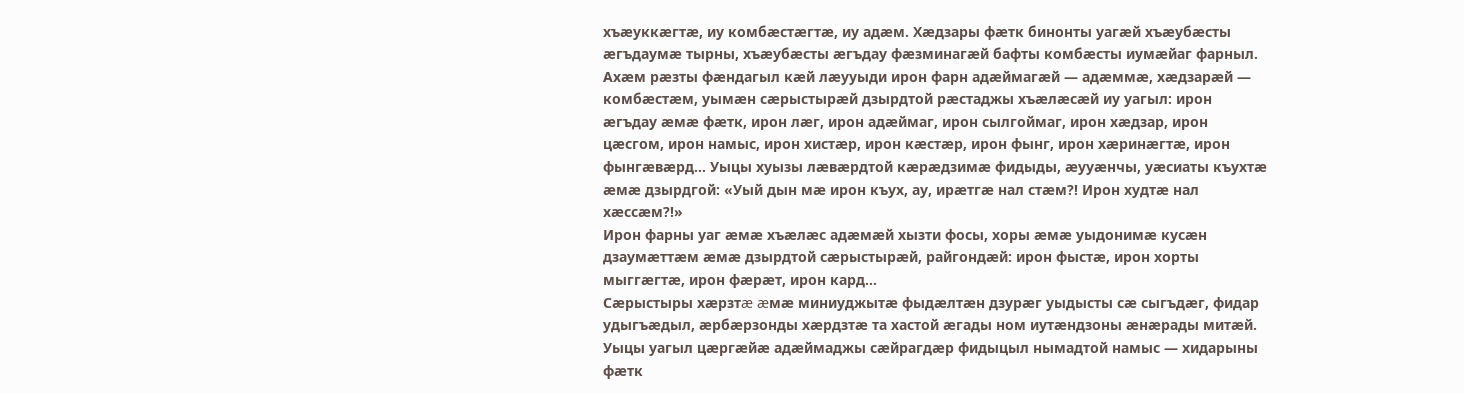хъæуккæгтæ, иу комбæстæгтæ, иу адæм. Хæдзары фæтк бинонты уагæй хъæубæсты æгъдаумæ тырны, хъæубæсты æгъдау фæзминагæй бафты комбæсты иумæйаг фарныл.
Ахæм рæзты фæндагыл кæй лæууыди ирон фарн адæймагæй — адæммæ, хæдзарæй — комбæстæм, уымæн сæрыстырæй дзырдтой рæстаджы хъæлæсæй иу уагыл: ирон æгъдау æмæ фæтк, ирон лæг, ирон адæймаг, ирон сылгоймаг, ирон хæдзар, ирон цæсгом, ирон намыс, ирон хистæр, ирон кæстæр, ирон фынг, ирон хæринæгтæ, ирон фынгæвæрд… Уыцы хуызы лæвæрдтой кæрæдзимæ фидыды, æууæнчы, уæсиаты къухтæ æмæ дзырдгой: «Уый дын мæ ирон къух, ау, ирæтгæ нал стæм?! Ирон худтæ нал хæссæм?!»
Ирон фарны уаг æмæ хъæлæс адæмæй хызти фосы, хоры æмæ уыдонимæ кусæн дзаумæттæм æмæ дзырдтой сæрыстырæй, райгондæй: ирон фыстæ, ирон хорты
мыггæгтæ, ирон фæрæт, ирон кард…
Сæрыстыры хæрзтæ æмæ миниуджытæ фыдæлтæн дзурæг уыдысты сæ сыгъдæг, фидар удыгъæдыл, æрбæрзонды хæрдзтæ та хастой æгады ном иутæндзоны æнæрады митæй. Уыцы уагыл цæргæйæ адæймаджы сæйрагдæр фидыцыл нымадтой намыс — хидарыны фæтк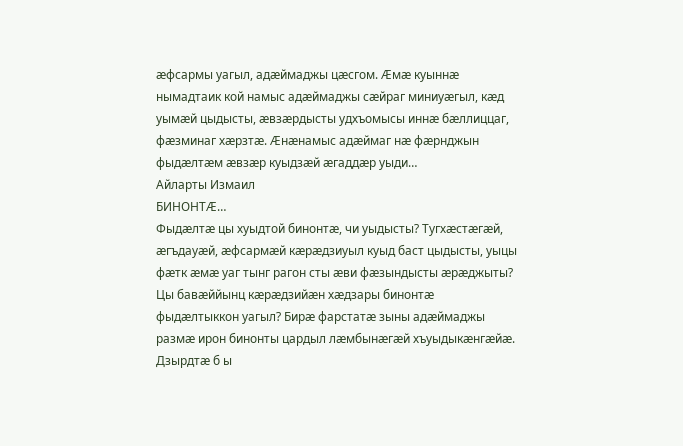æфсармы уагыл, адæймаджы цæсгом. Æмæ куыннæ нымадтаик кой намыс адæймаджы сæйраг миниуæгыл, кæд уымæй цыдысты, æвзæрдысты удхъомысы иннæ бæллиццаг, фæзминаг хæрзтæ. Æнæнамыс адæймаг нæ фæрнджын фыдæлтæм æвзæр куыдзæй æгаддæр уыди…
Айларты Измаил
БИНОНТÆ…
Фыдæлтæ цы хуыдтой бинонтæ, чи уыдысты? Тугхæстæгæй, æгъдауæй, æфсармæй кæрæдзиуыл куыд баст цыдысты, уыцы фæтк æмæ уаг тынг рагон сты æви фæзындысты æрæджыты? Цы бавæййынц кæрæдзийæн хæдзары бинонтæ фыдæлтыккон уагыл? Бирæ фарстатæ зыны адæймаджы размæ ирон бинонты цардыл лæмбынæгæй хъуыдыкæнгæйæ. Дзырдтæ б ы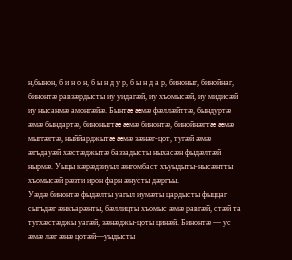н,бынон, б и н о н, б ы н д у р, б ы н д а р, биноныг, бинойнаг, бинонтæ равзæрдысты иу уидагæй, иу хъомысæй, иу мидисæй иу нысанмæ амонгæйæ. Бынтæ æмæ фæллæйттæ, бындуртæ æмæ бындартæ, биноныгтæ æмæ бинонтæ, бинойнæгтæ æмæ мыггæгтæ, ныййарджытæ æмæ зæнæг-цот, тугæй æмæ æгъдауæй хæстæджытæ баззадысты ныхасæн фыдæлтæй нырмæ. Уыцы кæрæдзиуыл æнгомбаст хъуыдыты-нысæнтты хъомысæй рæзти ирон фарн æнусты дæргъы.
Уæдæ бинонтæ фыдæлты уагыл иумæты цардысты фыццаг сыгъдæг æнкъарæнты, бæллицты хъомыс æмæ равгæй, стæй та тугхæстæджы уагæй, зæнæджы-цоты цинæй. Бинонтæ — ус æмæ лæг æнæ цотæй—уыдысты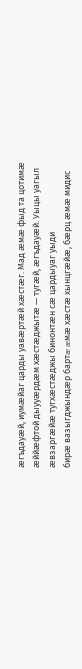æгъдауæй, иумæйаг царды уавæртæй хæстæг. Мад æмæ фыд та цотимæ æййæфтой дыууæрдæм хæстæджытæ — тугæй, æгъдауæй. Уыцы уагыл æвзаргæйæ тугхæстæджы бинонтæн сæ цардыуаг уыди
бирæ вазыгджындæр бартæ æмæ хæстæ хынцгæйæ, бæрц æмæ мидис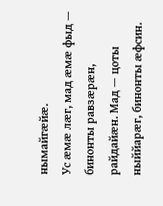нымайгæйæ.
Ус æмæ лæг, мад æмæ фыд — бинонты равзæрæн, райдайæн. Мад — цоты ныййарæг, бинонты æфсин.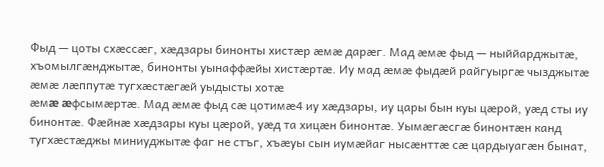Фыд — цоты схæссæг, хæдзары бинонты хистæр æмæ дарæг. Мад æмæ фыд — ныййарджытæ, хъомылгæнджытæ, бинонты уынаффæйы хистæртæ. Иу мад æмæ фыдæй райгуыргæ чызджытæ æмæ лæппутæ тугхæстæгæй уыдысты хотæ
æмæ æфсымæртæ. Мад æмæ фыд сæ цотимæ4 иу хæдзары, иу цары бын куы цæрой, уæд сты иу бинонтæ. Фæйнæ хæдзары куы цæрой, уæд та хицæн бинонтæ. Уымæгæсгæ бинонтæн канд тугхæстæджы миниуджытæ фаг не стъг, хъæуы сын иумæйаг нысæнттæ сæ цардыуагæн бынат,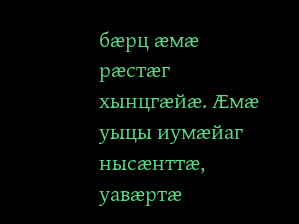бæрц æмæ рæстæг хынцгæйæ. Æмæ уыцы иумæйаг нысæнттæ, уавæртæ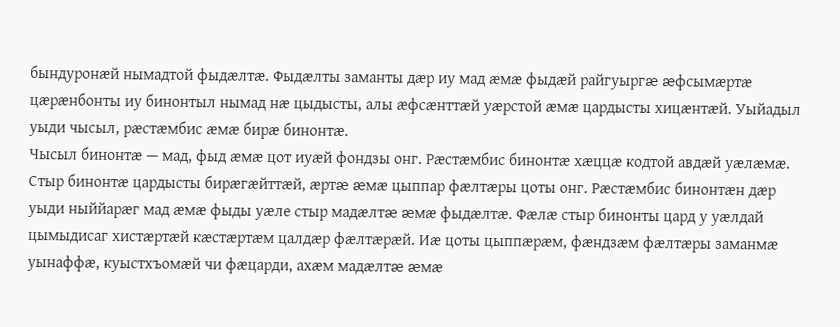бындуронæй нымадтой фыдæлтæ. Фыдæлты заманты дæр иу мад æмæ фыдæй райгуыргæ æфсымæртæ цæрæнбонты иу бинонтыл нымад нæ цыдысты, алы æфсæнттæй уæрстой æмæ цардысты хицæнтæй. Уыйадыл уыди чысыл, рæстæмбис æмæ бирæ бинонтæ.
Чысыл бинонтæ — мад, фыд æмæ цот иуæй фондзы онг. Рæстæмбис бинонтæ хæццæ кодтой авдæй уæлæмæ. Стыр бинонтæ цардысты бирæгæйттæй, æртæ æмæ цыппар фæлтæры цоты онг. Рæстæмбис бинонтæн дæр уыди ныййарæг мад æмæ фыды уæле стыр мадæлтæ æмæ фыдæлтæ. Фæлæ стыр бинонты цард у уæлдай цымыдисаг хистæртæй кæстæртæм цалдæр фæлтæрæй. Иæ цоты цыппæрæм, фæндзæм фæлтæры заманмæ уынаффæ, куыстхъомæй чи фæцарди, ахæм мадæлтæ æмæ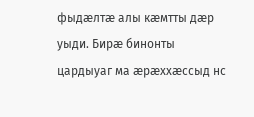фыдæлтæ алы кæмтты дæр уыди. Бирæ бинонты цардыуаг ма æрæххæссыд нс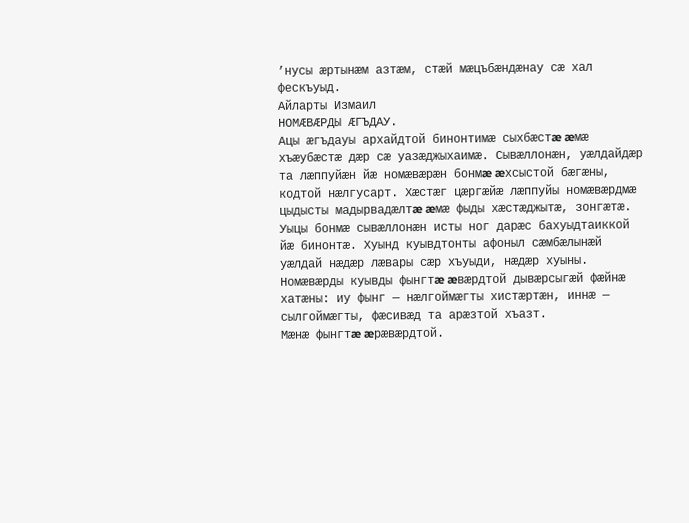’нусы æртынæм азтæм, стæй мæцъбæндæнау сæ хал фескъуыд.
Айларты Измаил
НОМÆВÆРДЫ ÆГЪДАУ.
Ацы æгъдауы архайдтой бинонтимæ сыхбæстæ æмæ хъæубæстæ дæр сæ уазæджыхаимæ. Сывæллонæн, уæлдайдæр та лæппуйæн йæ номæвæрæн бонмæ æхсыстой бæгæны, кодтой нæлгусарт. Хæстæг цæргæйæ лæппуйы номæвæрдмæ цыдысты мадырвадæлтæ æмæ фыды хæстæджытæ, зонгæтæ.
Уыцы бонмæ сывæллонæн исты ног дарæс бахуыдтаиккой йæ бинонтæ. Хуынд куывдтонты афоныл сæмбæлынæй уæлдай нæдæр лæвары сæр хъуыди, нæдæр хуыны.
Номæвæрды куывды фынгтæ æвæрдтой дывæрсыгæй фæйнæ хатæны: иу фынг — нæлгоймæгты хистæртæн, иннæ — сылгоймæгты, фæсивæд та арæзтой хъазт.
Мæнæ фынгтæ æрæвæрдтой.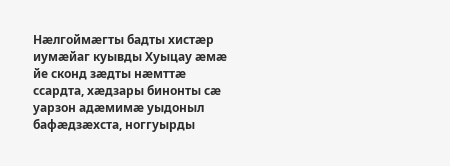Нæлгоймæгты бадты хистæр иумæйаг куывды Хуыцау æмæ йе сконд зæдты нæмттæ ссардта, хæдзары бинонты сæ уарзон адæмимæ уыдоныл бафæдзæхста, ноггуырды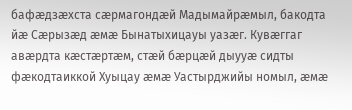бафæдзæхста сæрмагондæй Мадымайрæмыл, бакодта йæ Сæрызæд æмæ Бынатыхицауы уазæг. Кувæггаг авæрдта кæстæртæм, стæй бæрцæй дыууæ сидты фæкодтаиккой Хуыцау æмæ Уастырджийы номыл, æмæ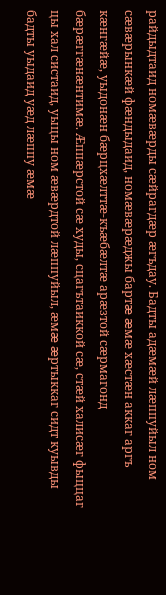райдыдтаид номæвæрды сæйрагдæр æгъдау. Бадты адæмæй лæппуйыл ном сæвæрынкæй фæндыдаид, номæвæрæджы бартæ æмæ хæстæн аккаг аргъ кæнгæйæ, уыдонæн бæрцхæлттæ-къæбæлтæ арæзтой сæрмагонд бæрæггæнæнтимæ. Æппæрстой сæ худы, сцагътаиккой сæ, стæй халисæг фыццаг цы хал систаид, уыцы ном æвæрдтой лæппуйыл, æмæ æртыккаг сидт куывды бадты уыдаид уæд лæппу æмæ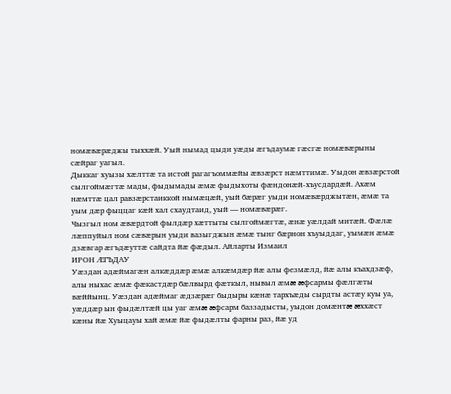номæвæрæджы тыххæй. Уый нымад цыди уæды æгъдаумæ гæсгæ номæвæрыны сæйраг уагыл.
Дыккаг хуызы хæлттæ та истой рагагъоммæйы æвзæрст нæмттимæ. Уыдон æвзæрстой сылгоймæгтæ мады, фыдымады æмæ фыдыхоты фæндонæй-хъусдардæй. Ахæм нæмттæ цал равзæрстаиккой нымæцæй, уый бæрæг уыди номæвæрджытæн, æмæ та уым дæр фыццаг кæй хал схаудтаид, уый — номæвæрæг.
Чызгыл ном æвæрдтой фылдæр хæттыты сылгоймæгтæ, æнæ уæлдай митæй. Фæлæ лæппуйыл ном сæвæрын уыди вазыгджын æмæ тынг бæрнон хъуыддаг, уымæн æмæ дзæвгар æгъдæуттæ сайдта йæ фæдыл. Айларты Измаил
ИРОН ÆГЪДАУ
Уæздан адæймагæн алкæддæр æмæ алкæмдæр йæ алы фезмæлд, йæ алы къахдзæф, алы ныхас æмæ фæкастдæр бæлвырд фæткыл, нывыл æмæ æфсармы фæлгæты вæййынц. Уæздан адæймаг æдзæрæг быдыры кæнæ тархъæды сырдты астæу куы уа, уæддæр ын фыдæлтæй цы уаг æмæ æфсарм баззадысты, уыдон домæнтæ æххæст кæны йæ Хуыцауы хай æмæ йæ фыдæлты фарны раз, йæ уд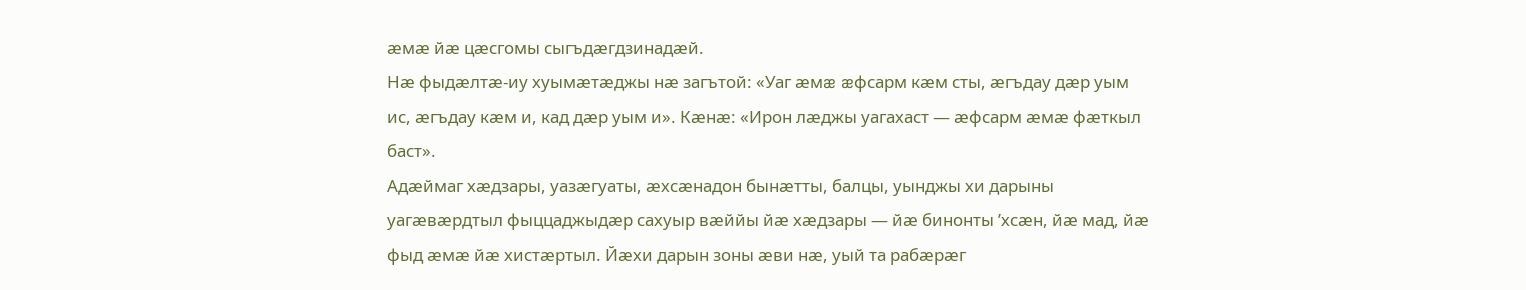æмæ йæ цæсгомы сыгъдæгдзинадæй.
Нæ фыдæлтæ-иу хуымæтæджы нæ загътой: «Уаг æмæ æфсарм кæм сты, æгъдау дæр уым ис, æгъдау кæм и, кад дæр уым и». Кæнæ: «Ирон лæджы уагахаст — æфсарм æмæ фæткыл баст».
Адæймаг хæдзары, уазæгуаты, æхсæнадон бынæтты, балцы, уынджы хи дарыны уагæвæрдтыл фыццаджыдæр сахуыр вæййы йæ хæдзары — йæ бинонты ’хсæн, йæ мад, йæ фыд æмæ йæ хистæртыл. Йæхи дарын зоны æви нæ, уый та рабæрæг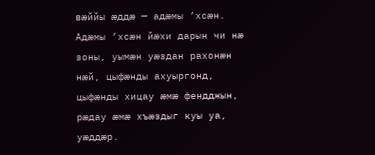вæййы æддæ — адæмы ’хсæн. Адæмы ’хсæн йæхи дарын чи нæ зоны, уымæн уæздан рахонæн нæй, цыфæнды ахуыргонд, цыфæнды хицау æмæ фендджын, рæдау æмæ хъæздыг куы уа, уæддæр.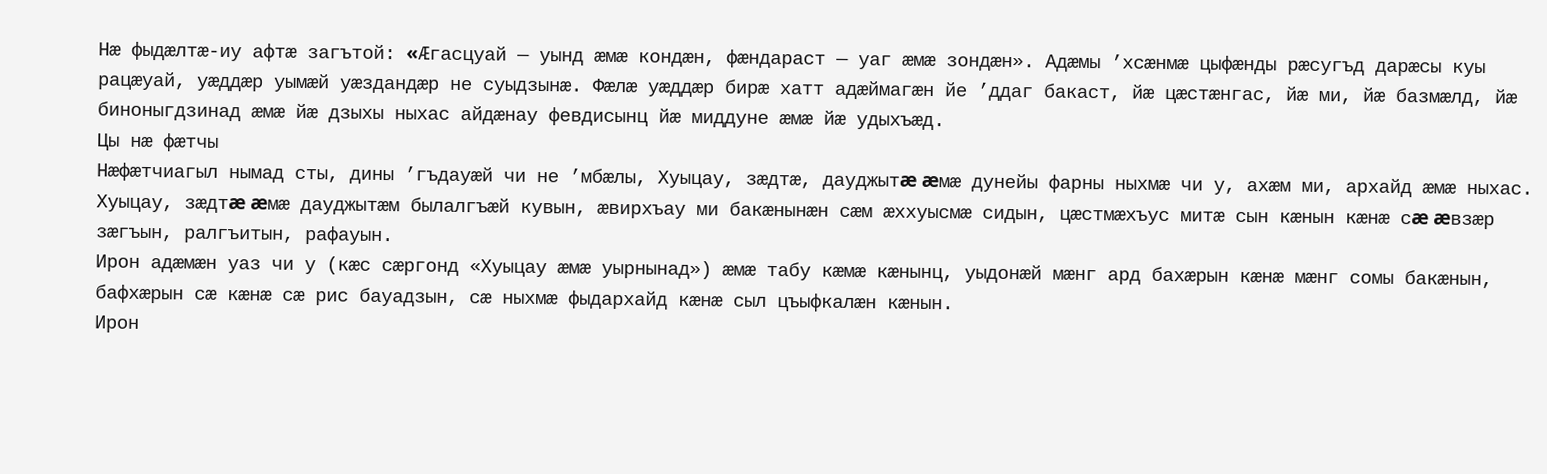Нæ фыдæлтæ-иу афтæ загътой: «Æгасцуай — уынд æмæ кондæн, фæндараст — уаг æмæ зондæн». Адæмы ’хсæнмæ цыфæнды рæсугъд дарæсы куы рацæуай, уæддæр уымæй уæздандæр не суыдзынæ. Фæлæ уæддæр бирæ хатт адæймагæн йе ’ддаг бакаст, йæ цæстæнгас, йæ ми, йæ базмæлд, йæ биноныгдзинад æмæ йæ дзыхы ныхас айдæнау февдисынц йæ миддуне æмæ йæ удыхъæд.
Цы нæ фæтчы
Нæфæтчиагыл нымад сты, дины ’гъдауæй чи не ’мбæлы, Хуыцау, зæдтæ, дауджытæ æмæ дунейы фарны ныхмæ чи у, ахæм ми, архайд æмæ ныхас.
Хуыцау, зæдтæ æмæ дауджытæм былалгъæй кувын, æвирхъау ми бакæнынæн сæм æххуысмæ сидын, цæстмæхъус митæ сын кæнын кæнæ сæ æвзæр зæгъын, ралгъитын, рафауын.
Ирон адæмæн уаз чи у (кæс сæргонд «Хуыцау æмæ уырнынад») æмæ табу кæмæ кæнынц, уыдонæй мæнг ард бахæрын кæнæ мæнг сомы бакæнын, бафхæрын сæ кæнæ сæ рис бауадзын, сæ ныхмæ фыдархайд кæнæ сыл цъыфкалæн кæнын.
Ирон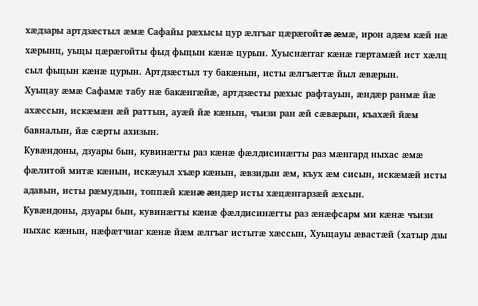хæдзары артдзæстыл æмæ Сафайы рæхысы цур æлгъаг цæрæгойтæ æмæ, ирон адæм кæй нæ хæрынц, уыцы цæрæгойты фыд фыцын кæнæ цурын. Хуыснæггаг кæнæ гæртамæй ист хæлц сыл фыцын кæнæ цурын. Артдзæстыл ту бакæнын, исты æлгъæгтæ йыл æвæрын.
Хуыцау æмæ Сафамæ табу нæ бакæнгæйæ, артдзæсты рæхыс рафтауын, æндæр ранмæ йæ ахæссын, искæмæн æй раттын, ауæй йæ кæнын, чъизи ран æй сæвæрын, къахæй йæм бавналын, йæ сæрты ахизын.
Кувæндоны, дзуары бын, кувинæгты раз кæнæ фæлдисинæгты раз мæнгард ныхас æмæ фæлитой митæ кæнын, искæуыл хъæр кæнын, æвзидын æм, къух æм сисын, искæмæй исты адавын, исты рæмудзын, топпæй кæнæ æндæр исты хæцæнгарзæй æхсын.
Кувæндоны, дзуары бын, кувинæгты кæнæ фæлдисинæгты раз æнæфсарм ми кæнæ чъизи ныхас кæнын, нæфæтчиаг кæнæ йæм æлгъаг истытæ хæссын, Хуыцауы æвастæй (хатыр дзы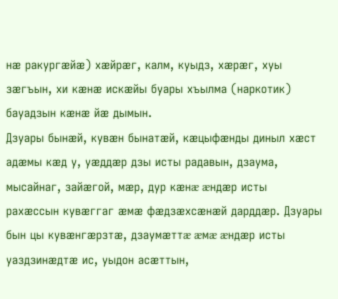нæ ракургæйæ) хæйрæг, калм, куыдз, хæрæг, хуы зæгъын, хи кæнæ искæйы буары хъылма (наркотик) бауадзын кæнæ йæ дымын.
Дзуары бынæй, кувæн бынатæй, кæцыфæнды диныл хæст адæмы кæд у, уæддæр дзы исты радавын, дзаума, мысайнаг, зайæгой, мæр, дур кæнæ æндæр исты рахæссын кувæггаг æмæ фæдзæхсæнæй дарддæр. Дзуары бын цы кувæнгæрзтæ, дзаумæттæ æмæ æндæр исты уаздзинæдтæ ис, уыдон асæттын,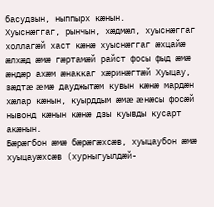басудзын, ныппырх кæнын.
Хуыснæггаг, рынчын, хæдмæл, хуыснæггаг холлагæй хаст кæнæ хуыснæггаг æхцайæ æлхæд æмæ гæртамæй райст фосы фыд æмæ æндæр ахæм æнаккаг хæринæгтæй Хуыцау, зæдтæ æмæ дауджытæм кувын кæнæ мардæн хæлар кæнын, куырддым æмæ æнæсы фосæй нывонд кæнын кæнæ дзы куывды кусарт акæнын.
Бæрæгбон æмæ бæрæгæхсæв, хуыцаубон æмæ хуыцауæхсæв (хурныгуылдæй-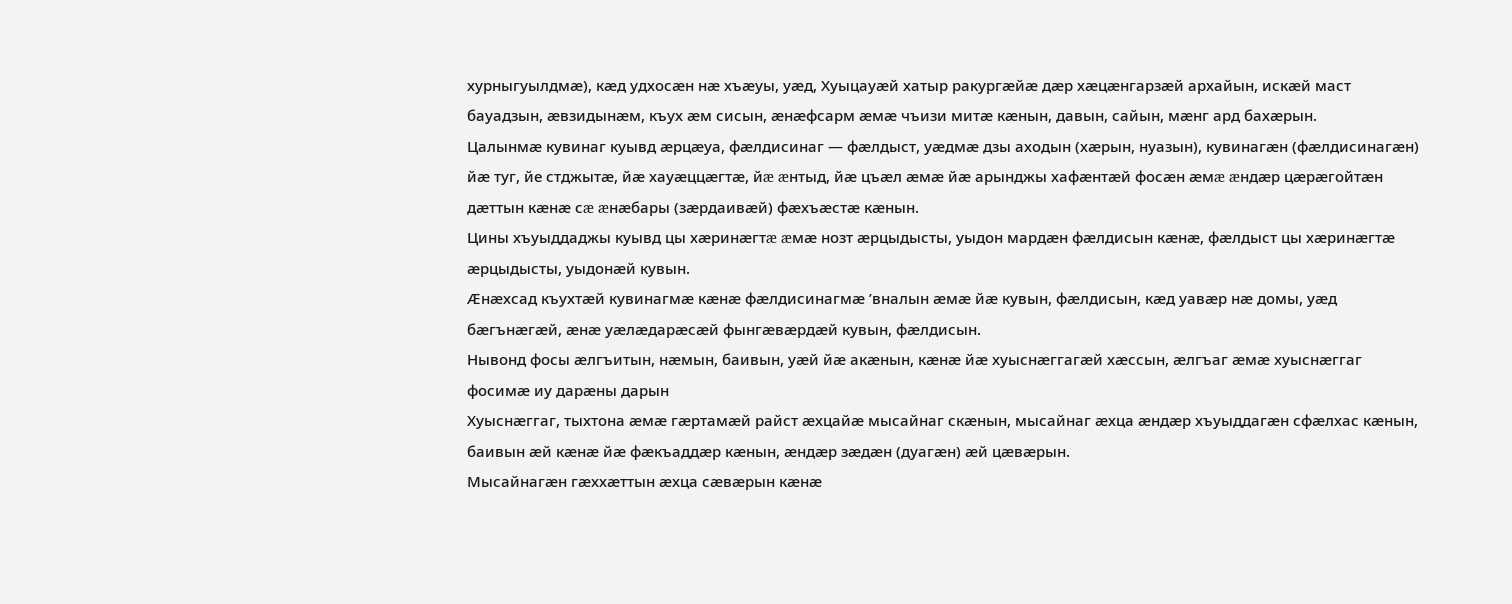хурныгуылдмæ), кæд удхосæн нæ хъæуы, уæд, Хуыцауæй хатыр ракургæйæ дæр хæцæнгарзæй архайын, искæй маст бауадзын, æвзидынæм, къух æм сисын, æнæфсарм æмæ чъизи митæ кæнын, давын, сайын, мæнг ард бахæрын.
Цалынмæ кувинаг куывд æрцæуа, фæлдисинаг — фæлдыст, уæдмæ дзы аходын (хæрын, нуазын), кувинагæн (фæлдисинагæн) йæ туг, йе стджытæ, йæ хауæццæгтæ, йæ æнтыд, йæ цъæл æмæ йæ арынджы хафæнтæй фосæн æмæ æндæр цæрæгойтæн дæттын кæнæ сæ æнæбары (зæрдаивæй) фæхъæстæ кæнын.
Цины хъуыддаджы куывд цы хæринæгтæ æмæ нозт æрцыдысты, уыдон мардæн фæлдисын кæнæ, фæлдыст цы хæринæгтæ æрцыдысты, уыдонæй кувын.
Æнæхсад къухтæй кувинагмæ кæнæ фæлдисинагмæ ’вналын æмæ йæ кувын, фæлдисын, кæд уавæр нæ домы, уæд бæгънæгæй, æнæ уæлæдарæсæй фынгæвæрдæй кувын, фæлдисын.
Нывонд фосы æлгъитын, нæмын, баивын, уæй йæ акæнын, кæнæ йæ хуыснæггагæй хæссын, æлгъаг æмæ хуыснæггаг фосимæ иу дарæны дарын
Хуыснæггаг, тыхтона æмæ гæртамæй райст æхцайæ мысайнаг скæнын, мысайнаг æхца æндæр хъуыддагæн сфæлхас кæнын, баивын æй кæнæ йæ фæкъаддæр кæнын, æндæр зæдæн (дуагæн) æй цæвæрын.
Мысайнагæн гæххæттын æхца сæвæрын кæнæ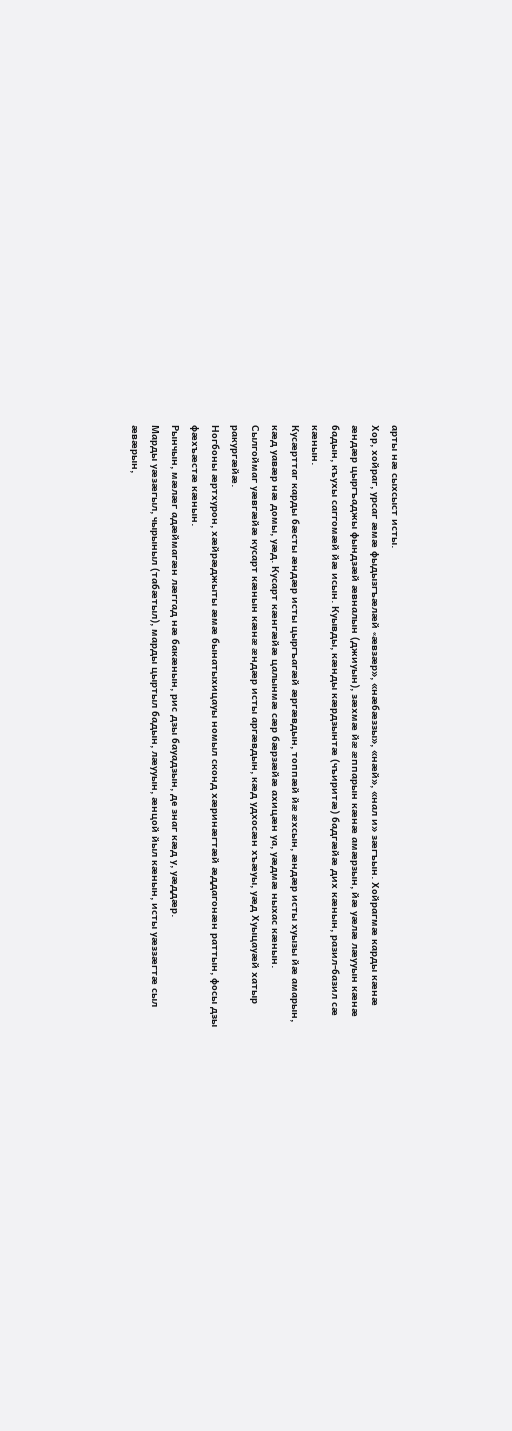арты нæ сыхсыст исты.
Хор, хойраг, урсаг æмæ фыдызгъæлæй «æвзæр», «нæбæззы», «нæй», «нал и» зæгъын. Хойрагмæ карды кæнæ æндæр цыргъаджы фындзæй æвналын (джиуын), зæхмæ йæ æппарын кæнæ амæрзын, йæ уæлæ лæууын кæнæ бадын, къухы саггомæй йæ исын. Куывды, кæнды кæрдзынтæ (чъиритæ) бадгæйæ дих кæнын, разил-базил сæ кæнын.
Кусæрттаг карды бæсты æндæр исты цыргъагæй æргæвдын, топпæй йæ æхсын, æндæр исты хуызы йæ амарын, кæд уавæр нæ домы, уæд. Кусарт кæнгæйæ цалынмæ сæр бæрзæйæ ахицæн уа, уæдмæ ныхас кæнын.
Сылгоймаг уæвгæйæ кусарт кæнын кæнæ æндæр исты аргæвдын, кæд удхосæн хъæуы, уæд Хуыцауæй хатыр ракургæйæ.
Ногбоны æртхурон, хæйрæджыты æмæ бынатыхицауы номыл сконд хæринæгтæй æддагонæн раттын, фосы дзы фæхъæстæ кæнын.
Рынчын, мæлæг адæймагæн лæггад нæ бакæнын, рис дзы бауадзын, де знаг кæд у, уæддæр.
Марды уæзæгыл, чырыныл (табæтыл), марды цыртыл бадын, лæууын, æнцой йыл кæнын, исты уæззæгтæ сыл æвæрын,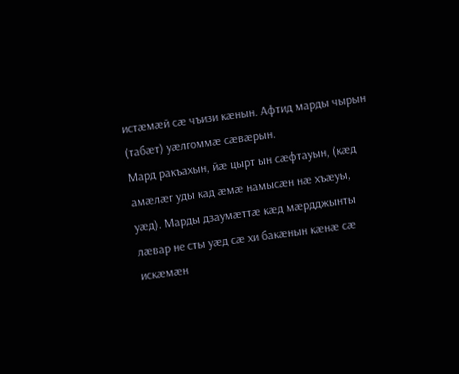истæмæй сæ чъизи кæнын. Афтид марды чырын (табæт) уæлгоммæ сæвæрын.
Мард ракъахын, йæ цырт ын сæфтауын, (кæд амæлæг уды кад æмæ намысæн нæ хъæуы, уæд). Марды дзаумæттæ кæд мæрдджынты лæвар не сты уæд сæ хи бакæнын кæнæ сæ искæмæн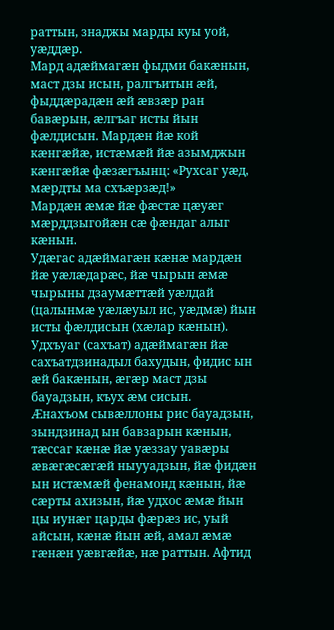раттын, знаджы марды куы уой, уæддæр.
Мард адæймагæн фыдми бакæнын, маст дзы исын, ралгъитын æй, фыддæрадæн æй æвзæр ран бавæрын, æлгъаг исты йын фæлдисын. Мардæн йæ кой кæнгæйæ, истæмæй йæ азымджын кæнгæйæ фæзæгъынц: «Рухсаг уæд, мæрдты ма схъæрзæд!»
Мардæн æмæ йæ фæстæ цæуæг мæрддзыгойæн сæ фæндаг алыг кæнын.
Удæгас адæймагæн кæнæ мардæн йæ уæлæдарæс, йæ чырын æмæ чырыны дзаумæттæй уæлдай (цалынмæ уæлæуыл ис, уæдмæ) йын исты фæлдисын (хæлар кæнын).
Удхъуаг (сахъат) адæймагæн йæ сахъатдзинадыл бахудын, фидис ын æй бакæнын, æгæр маст дзы бауадзын, къух æм сисын.
Æнахъом сывæллоны рис бауадзын, зындзинад ын бавзарын кæнын, тæссаг кæнæ йæ уæззау уавæры æвæгæсæгæй ныууадзын, йæ фидæн ын истæмæй фенамонд кæнын, йæ сæрты ахизын, йæ удхос æмæ йын цы иунæг царды фæрæз ис, уый айсын, кæнæ йын æй, амал æмæ гæнæн уæвгæйæ, нæ раттын. Афтид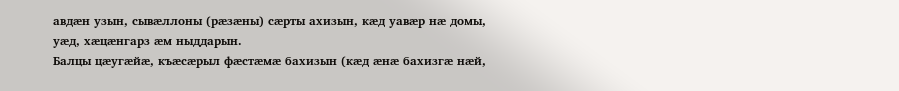авдæн узын, сывæллоны (рæзæны) сæрты ахизын, кæд уавæр нæ домы, уæд, хæцæнгарз æм ныддарын.
Балцы цæугæйæ, къæсæрыл фæстæмæ бахизын (кæд æнæ бахизгæ нæй,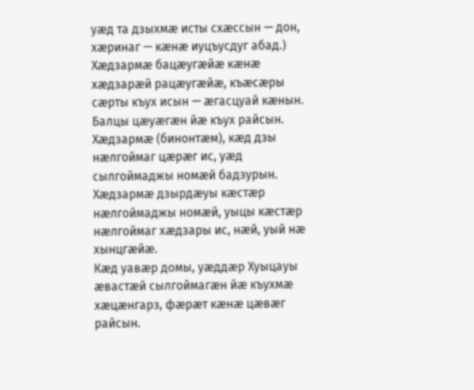уæд та дзыхмæ исты схæссын — дон, хæринаг — кæнæ иуцъусдуг абад.)
Хæдзармæ бацæугæйæ кæнæ хæдзарæй рацæугæйæ, къæсæры сæрты къух исын — æгасцуай кæнын. Балцы цæуæгæн йæ къух райсын.
Хæдзармæ (бинонтæм), кæд дзы нæлгоймаг цæрæг ис, уæд сылгоймаджы номæй бадзурын. Хæдзармæ дзырдæуы кæстæр нæлгоймаджы номæй, уыцы кæстæр нæлгоймаг хæдзары ис, нæй, уый нæ хынцгæйæ.
Кæд уавæр домы, уæддæр Хуыцауы æвастæй сылгоймагæн йæ къухмæ хæцæнгарз, фæрæт кæнæ цæвæг райсын.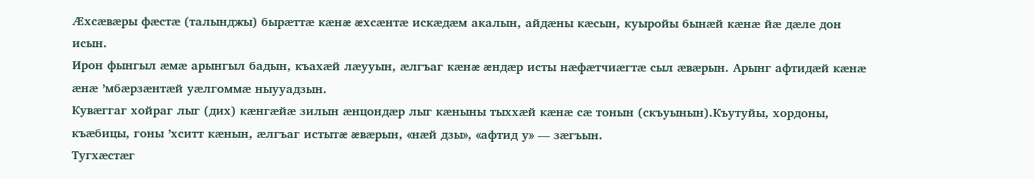Æхсæвæры фæстæ (талынджы) бырæттæ кæнæ æхсæнтæ искæдæм акалын, айдæны кæсын, куыройы бынæй кæнæ йæ дæле дон исын.
Ирон фынгыл æмæ арынгыл бадын, къахæй лæууын, æлгъаг кæнæ æндæр исты нæфæтчиæгтæ сыл æвæрын. Арынг афтидæй кæнæ æнæ ’мбæрзæнтæй уæлгоммæ ныууадзын.
Кувæггаг хойраг лыг (дих) кæнгæйæ зилын æнцондæр лыг кæныны тыххæй кæнæ сæ тонын (скъуынын).Къутуйы, хордоны, къæбицы, гоны ’хситт кæнын, æлгъаг истытæ æвæрын, «нæй дзы», «афтид у» — зæгъын.
Тугхæстæг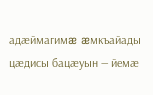адæймагимæ æмкъайады цæдисы бацæуын — йемæ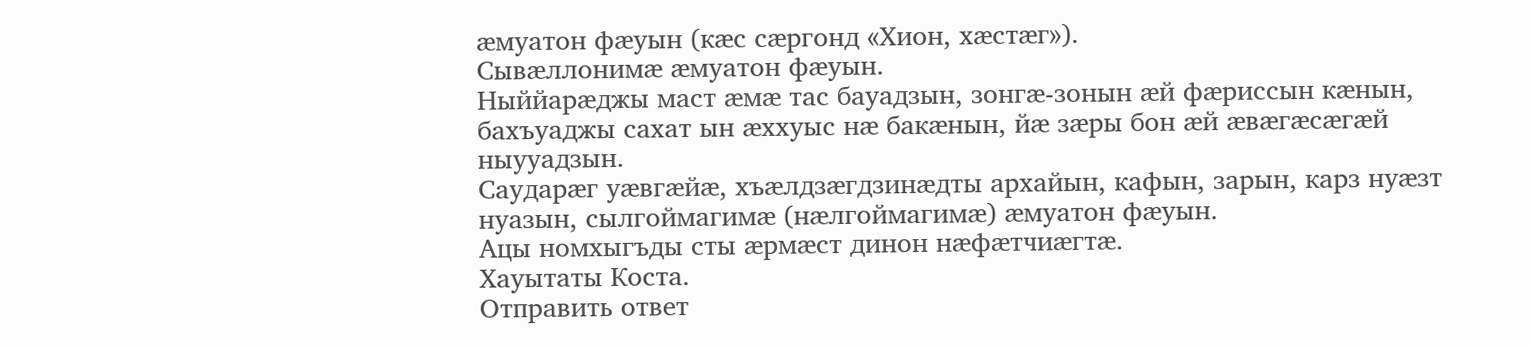æмуатон фæуын (кæс сæргонд «Хион, хæстæг»).
Сывæллонимæ æмуатон фæуын.
Ныййарæджы маст æмæ тас бауадзын, зонгæ-зонын æй фæриссын кæнын, бахъуаджы сахат ын æххуыс нæ бакæнын, йæ зæры бон æй æвæгæсæгæй ныууадзын.
Саударæг уæвгæйæ, хъæлдзæгдзинæдты архайын, кафын, зарын, карз нуæзт нуазын, сылгоймагимæ (нæлгоймагимæ) æмуатон фæуын.
Ацы номхыгъды сты æрмæст динон нæфæтчиæгтæ.
Хауытаты Коста.
Отправить ответ